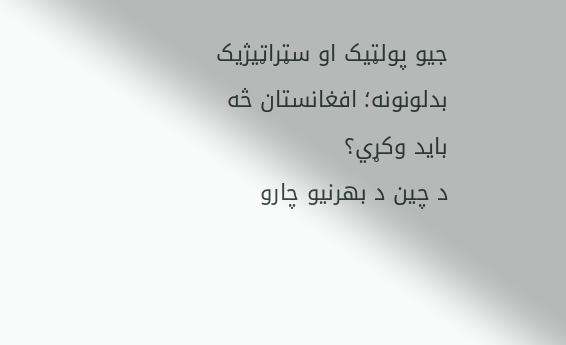جيو پولټيک او سټراټيژيک بدلونونه؛ افغانستان څه بايد وکړي؟
د چین د بهرنیو چارو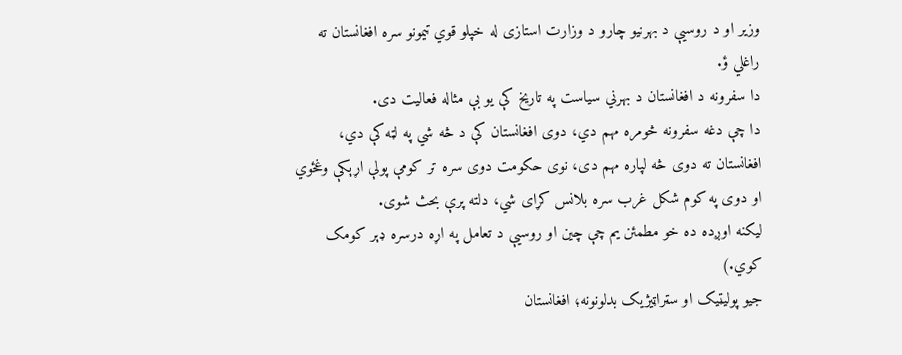وزیر او د روسیې د بهرنیو چارو د وزارت استازی له خپلو قوي ټیمونو سره افغانستان ته راغلي ؤ.
دا سفرونه د افغانستان د بهرني سیاست په تاریخ کې یو بې مثاله فعالیت دی.
دا چې دغه سفرونه څومره مهم دي، دوی افغانستان کې د څه شي په لټه کې دي، افغانستان ته دوی څه لپاره مهم دی، نوی حکومت دوی سره تر کومې پولې اړېکې وغځوي او دوی په کوم شکل غرب سره بلانس کړای شي، دلته پرې بحث شوی.
لیکنه اوږده ده خو مطمئن یم چې چین او روسیې د تعامل په اړه درسره ډېر کومک کوي.)
جیو پولیټیک او سټراټیژیک بدلونونه؛ افغانستان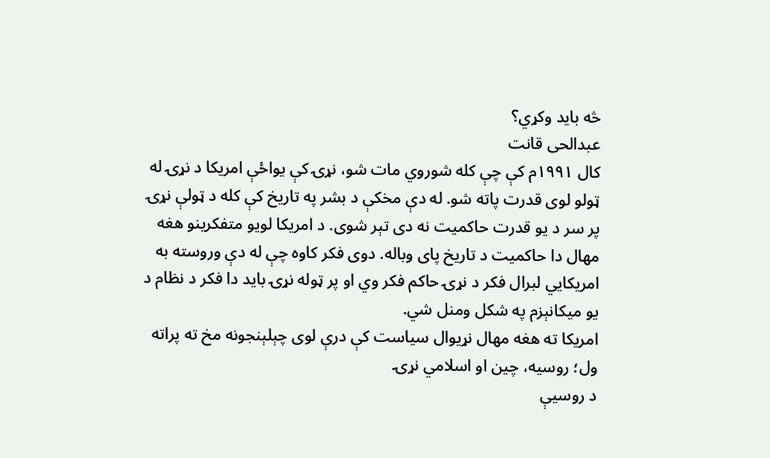څه باید وکړي؟
عبدالحی قانت
کال ۱۹۹۱م کې چې کله شوروي مات شو، نړۍ کې یواځې امریکا د نړۍ له ټولو لوی قدرت پاته شو. له دې مخکې د بشر په تاریخ کې کله د ټولې نړۍ پر سر د یو قدرت حاکمیت نه دی تېر شوی. د امریکا لویو متفکرینو هغه مهال دا حاکمیت د تاریخ پای وباله. دوی فکر کاوه چې له دې وروسته به امریکايي لبرال فکر د نړۍ حاکم فکر وي او پر ټوله نړۍ باید دا فکر د نظام د یو میکانېزم په شکل ومنل شي.
امریکا ته هغه مهال نړیوال سیاست کې درې لوی چېلېنجونه مخ ته پراته ول؛ روسیه، چین او اسلامي نړۍ.
د روسیې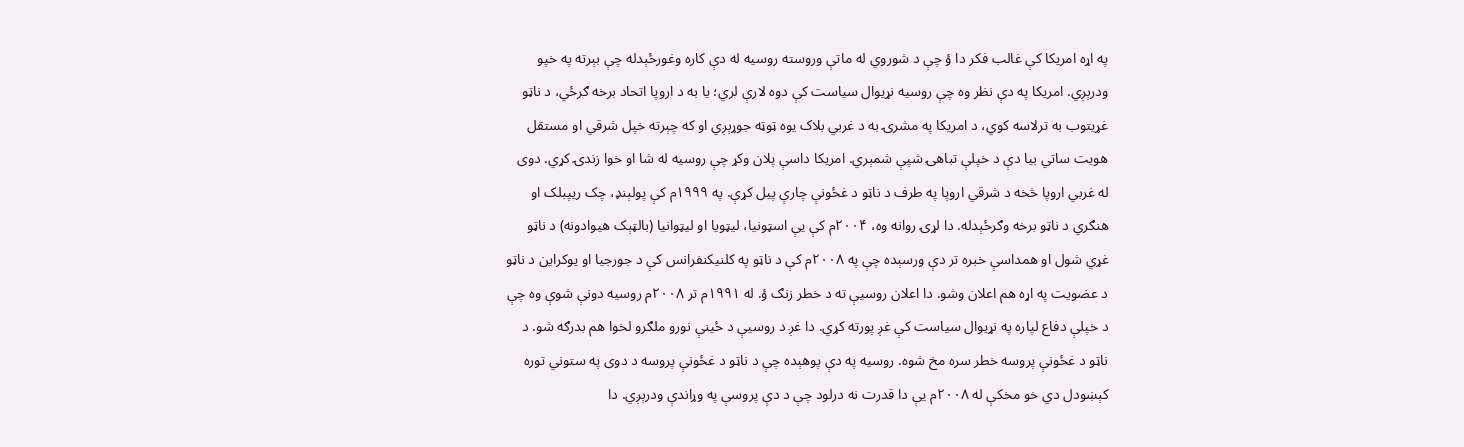په اړه امریکا کې غالب فکر دا ؤ چې د شوروي له ماتې وروسته روسیه له دې کاره وغورځېدله چې بېرته په خپو ودرېږي. امریکا په دې نظر وه چې روسیه نړیوال سیاست کې دوه لارې لري؛ یا به د اروپا اتحاد برخه ګرځي، د ناټو غړیتوب به ترلاسه کوي، د امریکا په مشرۍ به د غربي بلاک یوه ټوټه جوړېږي او که چېرته خپل شرقي او مستقل هویت ساتي بیا دې د خپلې تباهۍ شپې شمېري. امریکا داسې پلان وکړ چې روسیه له شا او خوا زندۍ کړي. دوی له غربي اروپا څخه د شرقي اروپا په طرف د ناټو د غځونې چارې پیل کړې. په ۱۹۹۹م کې پولېنډ، چک ریپبلک او هنګري د ناټو برخه وګرځېدله. دا لړۍ روانه وه، ۲۰۰۴م کې یې اسټونیا، لیټویا او لیټوانیا (بالټېک هیوادونه) د ناټو غړي شول او همداسې خبره تر دې ورسېده چې په ۲۰۰۸م کې د ناټو په کلنيکنفرانس کې د جورجیا او یوکراین د ناټو د عضویت په اړه هم اعلان وشو. دا اعلان روسیې ته د خطر زنګ ؤ. له ۱۹۹۱م تر ۲۰۰۸م روسیه دونې شوې وه چې د خپلې دفاع لپاره په نړیوال سیاست کې غږ پورته کړي. دا غږ د روسیې د ځینې نورو ملګرو لخوا هم بدرګه شو. د ناټو د غځونې پروسه خطر سره مخ شوه. روسیه په دې پوهېده چې د ناټو د غځونې پروسه د دوی په ستوني توره کېښودل دي خو مخکې له ۲۰۰۸م یې دا قدرت نه درلود چې د دې پروسې په وړاندې ودرېږي. دا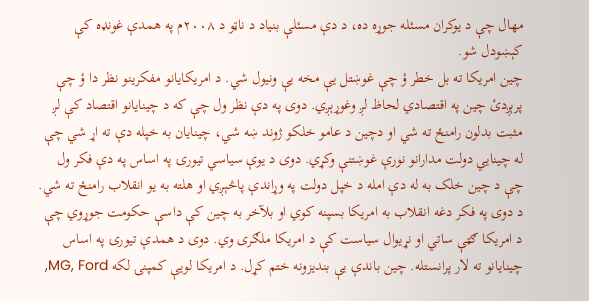مهال چې د یوکران مسئله جوړه ده، د دې مسئلې بنیاد د ناټو د ۲۰۰۸م په همدې غونډه کې کېښودل شو.
چین امریکا ته بل خطر ؤ چې غوښتل یې مخه یې ونیول شي. د امریکایانو مفکرینو نظر دا ؤ چې پرېږدئ چین په اقتصادي لحاظ لږ وغوړېږي. دوی په دې نظر ول چې که د چینایانو اقتصاد کې لږ مثبت بدلون رامنځ ته شي او دچین د عامو خلکو ژوند ښه شي، چینایان به خپله دې ته اړ شي چې له چینايي دولت مدارانو نورې غوښتنې وکړي. دوی د یوې سیاسي تیورۍ په اساس په دې فکر ول چې د چین خلک به له دې امله د خپل دولت په وړاندې پاڅېږي او هلته به یو انقلاب رامنځ ته شي. د دوی په فکر دغه انقلاب به امریکا بسپنه کوي او بلآخر به چین کې داسې حکومت جوړوي چې د امریکا ګټې ساتي او نړیوال سیاست کې د امریکا ملګری وي. دوی د همدې تیورۍ په اساس چینایانو ته لار پرانستله. چین باندې یې بندیزونه ختم کړل. د امریکا لویې کمپنۍ لکه MG, Ford,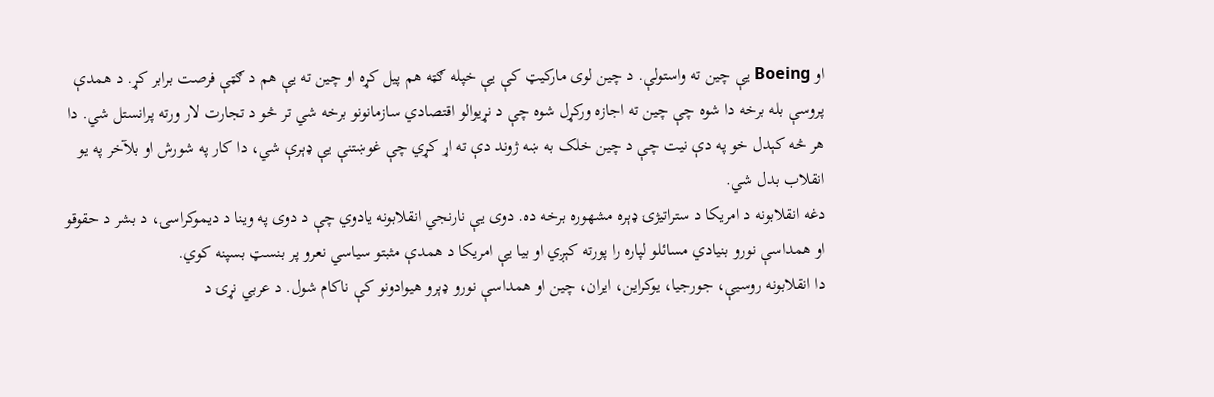او Boeing یې چین ته واستولې. د چین لوی مارکیټ کې یې خپله ګټه هم پیل کړه او چین ته یې هم د ګټې فرصت برابر کړ. د همدې پروسې بله برخه دا شوه چې چین ته اجازه ورکړل شوه چې د نړیوالو اقتصادي سازمانونو برخه شي تر څو د تجارت لار ورته پرانستل شي. دا هر څه کېدل خو په دې نیت چې د چین خلک به ښه ژوند دې ته اړ کړي چې غوښتنې یې ډېرې شي، دا کار په شورش او بلآخر په یو انقلاب بدل شي.
دغه انقلابونه د امریکا د ستراتیژۍ ډېره مشهوره برخه ده. دوی یې نارنجي انقلابونه یادوي چې د دوی په وینا د دیموکراسۍ، د بشر د حقوقو او همداسې نورو بنیادي مسائلو لپاره را پورته کېږي او بیا یې امریکا د همدې مثبتو سیاسي نعرو پر بنسټ بسپنه کوي.
دا انقلابونه روسیې، جورجیا، یوکراین، ایران، چین او همداسې نورو ډېرو هیوادونو کې ناکام شول. د عربي نړۍ د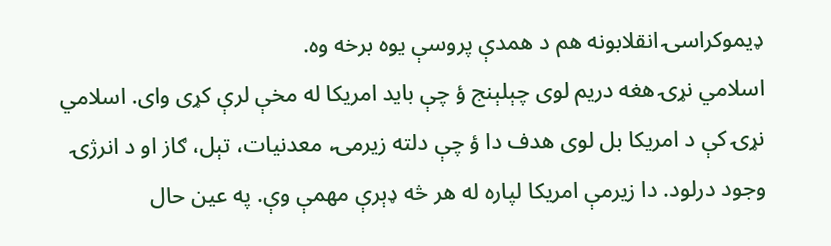ډیموکراسۍ انقلابونه هم د همدې پروسې یوه برخه وه.
اسلامي نړۍ هغه دریم لوی چېلېنج ؤ چې باید امریکا له مخې لرې کړی وای. اسلامي نړۍ کې د امریکا بل لوی هدف دا ؤ چې دلته زیرمۍ، معدنیات، تېل، ګاز او د انرژۍ وجود درلود. دا زیرمې امریکا لپاره له هر څه ډېرې مهمې وې. په عین حال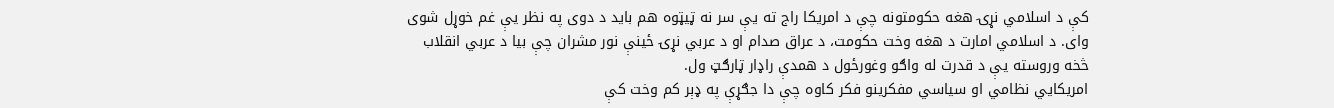کې د اسلامي نړۍ هغه حکومتونه چې د امریکا راج ته یې سر نه ټیټوه هم باید د دوی په نظر یې غم خوړل شوی وای. د اسلامي امارت د هغه وخت حکومت، د عراق صدام او د عربي نړۍ ځینې نور مشران چې بیا د عربي انقلاب څخه وروسته یې د قدرت له واګو وغورځول د همدې راډار ټارګټ ول.
امریکايي نظامي او سیاسي مفکرینو فکر کاوه چې دا جګړې په ډېر کم وخت کې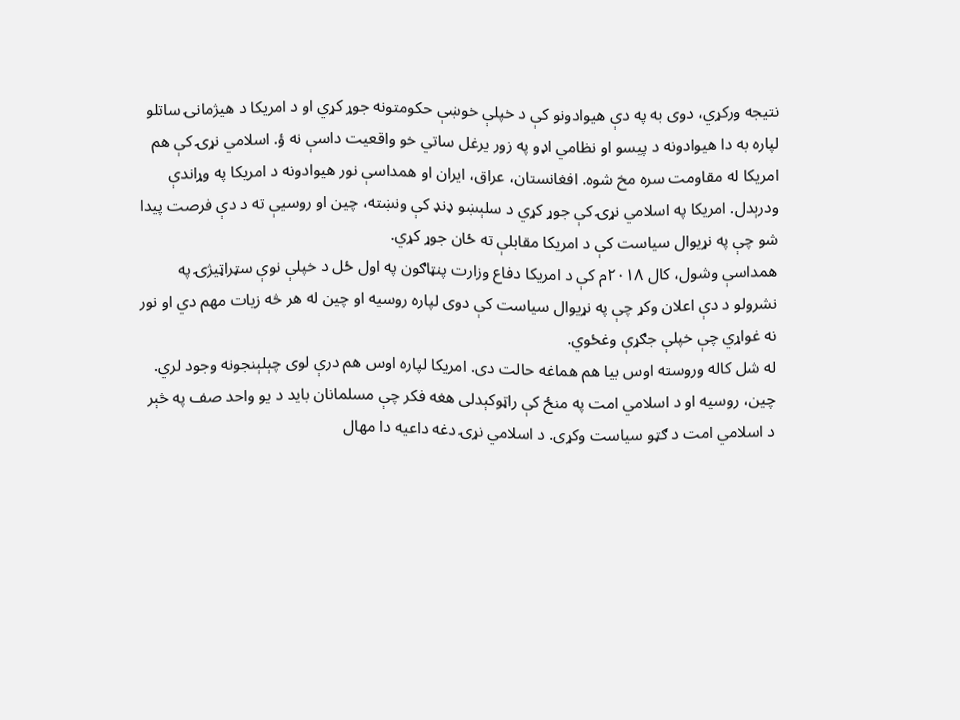نتیجه ورکړي، دوی به په دې هیوادونو کې د خپلې خوښې حکومتونه جوړ کړي او د امریکا د هیژمانۍ ساتلو لپاره به دا هیوادونه د پیسو او نظامي اډو په زور یرغل ساتي خو واقعیت داسې نه ؤ. اسلامي نړۍ کې هم امریکا له مقاومت سره مخ شوه. افغانستان، عراق، ایران او همداسې نور هیوادونه د امریکا په وړاندې ودرېدل. امریکا په اسلامي نړۍ کې جوړ کړي د سلېښو ډنډ کې ونښته، چین او روسیې ته د دې فرصت پیدا شو چې په نړیوال سیاست کې د امریکا مقابلې ته ځان جوړ کړي.
همداسې وشول، کال ۲۰۱۸م کې د امریکا دفاع وزارت پنټاګون په اول ځل د خپلې نوې سټراټیژۍ په نشرولو د دې اعلان وکړ چې په نړیوال سیاست کې دوی لپاره روسیه او چین له هر څه زیات مهم دي او نور نه غواړي چې خپلې جګړې وغځوي.
له شل کاله وروسته اوس بیا هم هماغه حالت دی. امریکا لپاره اوس هم درې لوی چېلېنجونه وجود لري. چین، روسیه او د اسلامي امت په منځ کې راټوکېدلی هغه فکر چې مسلمانان باید د یو واحد صف په څېر د اسلامي امت د ګټو سیاست وکړی. د اسلامي نړۍ دغه داعیه دا مهال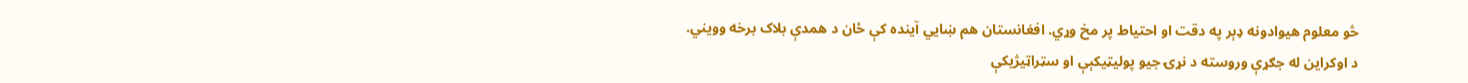څو معلوم هیوادونه ډېر په دقت او احتیاط پر مخ وړي. افغانستان هم ښايي آینده کې ځان د همدې بلاک برخه وویني.
د اوکراین له جګړې وروسته د نړۍ جیو پولیټیکېې او سټراټیژیکې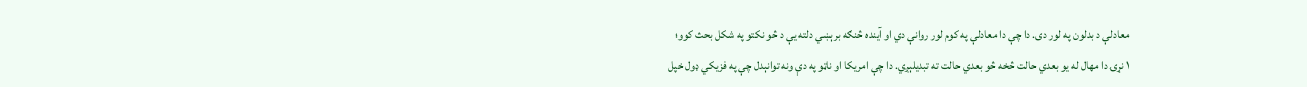معادلې د بدلون په لور دی. دا چې دا معادلې په کوم لور روانې دي او آینده څنګه برېښي دلته یې د څو نکتو په شکل بحث کوو؛
۱ نړۍ دا مهال له یو بعدي حالت څخه څو بعدي حالت ته تبدیلېږي. دا چې امریکا او ناټو په دې ونه توانېدل چې په فزیکي ډول خپل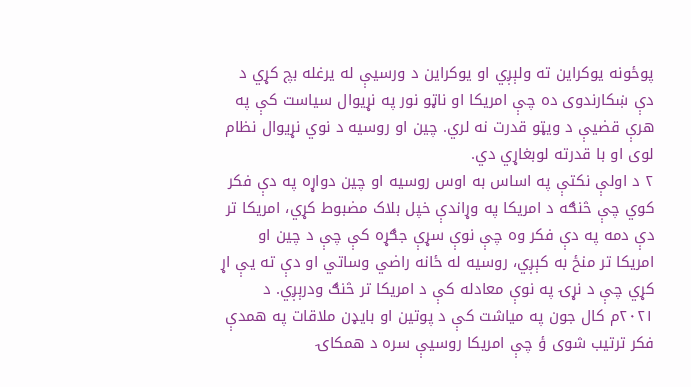پوځونه یوکراین ته ولېږي او یوکراین د ورسیې له یرغله بچ کړي د دې ښکارندوی ده چې امریکا او ناټو نور په نړیوال سیاست کې په هرې قضیې د ویټو قدرت نه لري. چین او روسیه د نوي نړیوال نظام لوی او با قدرته لوبغاړي دي.
۲ د اولې نکتې په اساس به اوس روسیه او چین دواړه په دې فکر کوي چې څنګه د امریکا په وړاندې خپل بلاک مضبوط کړي، امریکا تر دې دمه په دې فکر وه چې نوې سړې جګړه کې چې د چین او امریکا تر منځ به کېږي، روسیه له ځانه راضي وساتي او دې ته یې اړ کړي چې د نړۍ په نوې معادله کې د امریکا تر څنګ ودرېږي. د ۲۰۲۱م کال جون په میاشت کې د پوتین او بایډن ملاقات په همدې فکر ترتیب شوی ؤ چې امریکا روسیې سره د همکاۍ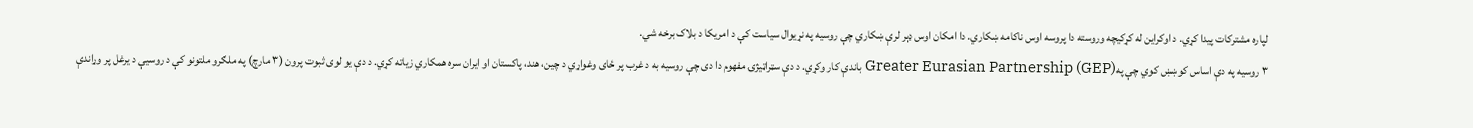لپاره مشترکات پیدا کړي. د اوکراین له کړکیچه وروسته دا پروسه اوس ناکامه ښکاري. دا امکان اوس ډېر لرې ښکاري چې روسیه په نړیوال سیاست کې د امریکا د بلاک برخه شي.
۳ روسیه په دې اساس کوښښ کوي چې پهGreater Eurasian Partnership (GEP) باندې کار وکړي. د دې سټراټیژۍ مفهوم دا دی چې روسیه به د غرب پر ځای وغواړي د چین، هند، پاکستان او ایران سره همکاري زیاته کړي. د دې یو لوی ثبوت پرون (۳ مارچ) په ملګرو ملتونو کې د روسیې د یرغل پر وړاندې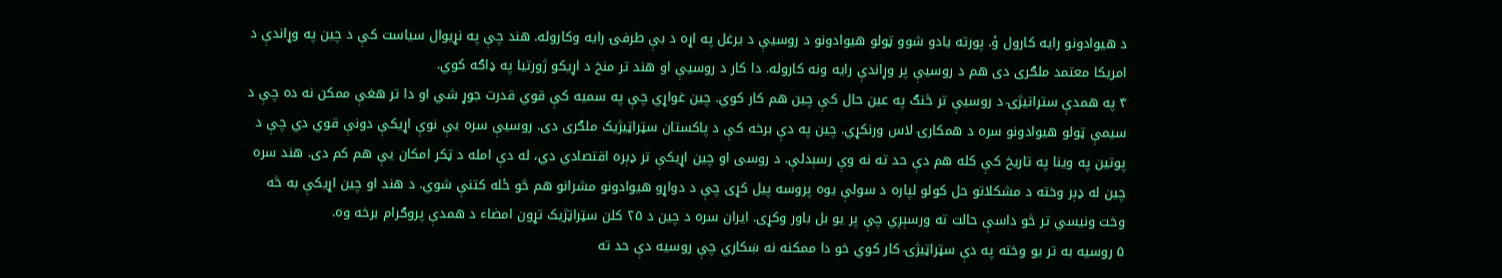د هیوادونو رایه کارول ؤ. پورته یادو شوو ټولو هیوادونو د روسیې د یرغل په اړه د بې طرفۍ رایه وکاروله. هند چې په نړیوال سیاست کې د چین په وړاندې د امریکا معتمد ملګری دی هم د روسیې پر وړاندې رایه ونه کاروله. دا کار د روسیې او هند تر منخ د اړیکو ژورتیا په ډاګه کوي.
۴ په همدې ستراتیژۍ د روسیې تر څنګ په عین حال کې چین هم کار کوي. چین غواړي چې په سمیه کې قوي قدرت جوړ شي او دا تر هغې ممکن نه ده چې د سیمې ټولو هیوادونو سره د همکارۍ لاس ورنکړي. چین په دې برخه کې د پاکستان سټراټیژیک ملګری دی. روسیې سره یې نوې اړیکې دونې قوي دي چې د پوتین په وینا په تاریخ کې کله هم دې حد ته نه وې رسېدلې. د روسی او چین اړیکې تر ډېره اقتصادي دي، له دې امله د ټکر امکان یې هم کم دی. هند سره چین له ډېر وخته د مشکلاتو حل کولو لپاره د سولې یوه پروسه پیل کړی چې د دواړو هیوادونو مشرانو هم څو ځله کتنې شوي. د هند او چین اړیکې به څه وخت ونیسي تر څو داسې حالت ته ورسېږي چې پر یو بل باور وکړی. ایران سره د چین د ۲۵ کلن سټراټژیک تړون امضاء د همدې پروګرام برخه وه.
۵ روسیه به تر یو وخته په دې سټراټیژۍ کار کوي خو دا ممکنه نه ښکاري چې روسیه دې حد ته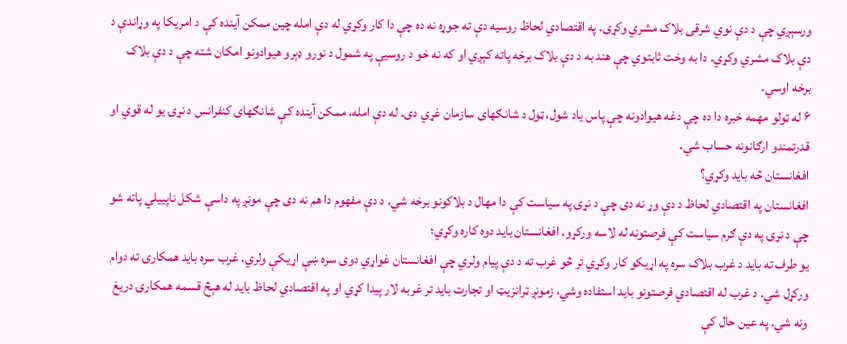ورسېږي چې د دې نوي شرقی بلاک مشري وکړی. په اقتصادي لحاظ روسیه دې ته جوړه نه ده چې دا کار وکړي له دې امله چین ممکن آینده کې د امریکا په وړاندې د دې بلاک مشري وکړي. دا به وخت ثابتوي چې هند به د دې بلاک برخه پاته کېږي او که نه خو د روسیې په شمول د نورو ډېرو هیوادونو امکان شته چې د دې بلاک برخه اوسي.
۶ له ټولو مهمه خبره دا ده چې دغه هیوادونه چې پاس یاد شول، ټول د شانګهای سازمان غړي دی. له دې امله، ممکن آینده کې شانګهای کنفرانس د نړۍ یو له قوي او قدرتمندو ارګانونه حساب شي.
افغانستان څه باید وکړي؟
افغانستان په اقتصادي لحاظ د دې وړ نه دی چې د نړۍ په سیاست کې دا مهال د بلاکونو برخه شي. د دې مفهوم دا هم نه دی چې مونږ په داسې شکل ناپییلي پاته شو چې د نړۍ په دې ګرم سیاست کې فرصتونه له لاسه ورکړو. افغانستان باید دوه کاره وکړي؛
یو طرف ته باید د غرب بلاک سره په اړیکو کار وکړي تر څو غرب ته د دې پیام ولري چې افغانستان غواړي دوی سره ښې اړیکې ولري. غرب سره باید همکارۍ ته دوام ورکړل شي. د غرب له اقتصادي فرصتونو باید استفاده وشي، زمونږ ټرانزیټ او تجارت باید تر غربه لار پیدا کړي او په اقتصادي لحاظ باید له هېڅ قسمه همکارۍ دریغ ونه شي. په عین حال کې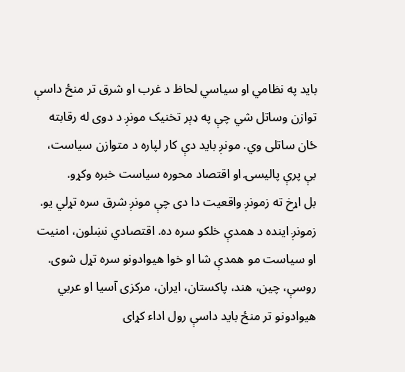باید په نظامي او سیاسي لحاظ د غرب او شرق تر منځ داسې توازن وساتل شي چې په ډېر تخنیک مونږ د دوی له رقابته ځان ساتلی وي. مونږ باید دې کار لپاره د متوازن سیاست، بې پرې پالیسۍ او اقتصاد محوره سیاست خبره وکړو.
بل اړخ ته زمونږ واقعیت دا دی چې مونږ شرق سره تړلي یو. زمونږ اینده د همدې خلکو سره ده. اقتصادي نښلون، امنیت او سیاست مو همدې شا او خوا هیوادونو سره تړل شوی. روسې، چین، هند، پاکستان، ایران، مرکزی آسیا او عربي هیوادونو تر منځ باید داسې رول اداء کړای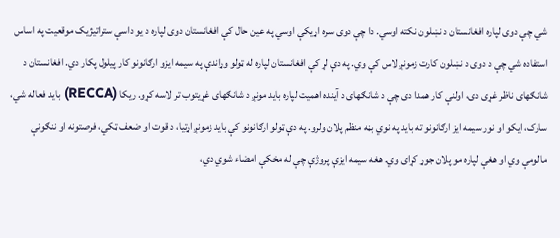شي چې دوی لپاره افغانستان د نښلون نکته اوسي. دا چې دوی سره اړیکې اوسي په عین حال کې افغانستان دوی لپاره د یو داسې ستراتیژیک موقعیت په اساس استفاده شي چې د دوی د نښلون کارت زمونږ لاس کې وي. په دې لړ کې افغانستان لپاره له ټولو وړاندې په سیمه ایزو ارګانونو کار پیلول پکار دي. افغانستان د شانګهای ناظر غړی دی، اولنې کار همدا دی چې د شانګهای د آینده اهمیت لپاره باید مونږ د شانګهای غړیتوب تر لاسه کړو. ریکا (RECCA) باید فعاله شي، سارک، ایکو او نور سیمه ایز ارګانونو ته باید په نوي بڼه منظم پلان ولرو. په دې ټولو ارګانونو کې باید زمونږ اړتیا، د قوت او ضعف ټکي، فرصتونه او ننګونې مالومې وي او هغې لپاره مو پلان جوړ کړای وي. هغه سیمه ایزې پروژې چې له مخکې امضاء شوي دي،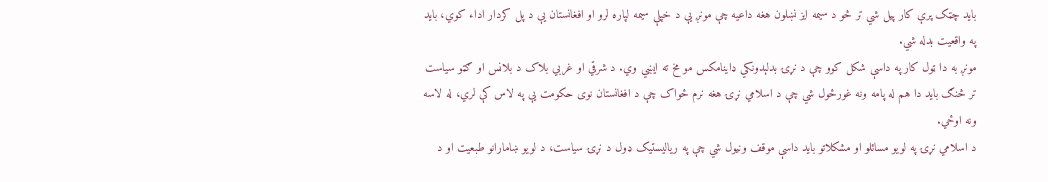باید چټک پرې کار پیل شي تر څو د سیمه ایز نښلون هغه داعیه چې مونږ یې د خپلې سیمه لپاره لرو او افغانستان یې د پل کردار اداء کوي، باید په واقعیت بدله شي.
مونږ به دا ټول کار په داسې شکل کوو چې د نړۍ بدلېدونکي ډاینامکس مو مخ ته ایښي وي. د شرقي او غربي بلاک د بلانس او ګټو سیاست تر څنګ باید دا هم له پامه ونه غورځول شي چې د اسلامي نړۍ هغه نرم ځواک چې د افغانستان نوی حکومت یې په لاس کې لري، له لاسه ونه اوځي.
د اسلامي نړۍ په لویو مسائلو او مشکلاتو باید داسې موقف ونیول شي چې په ریالیستیک ډول د نړۍ سیاست، د لویو ښامارانو طبعیت او د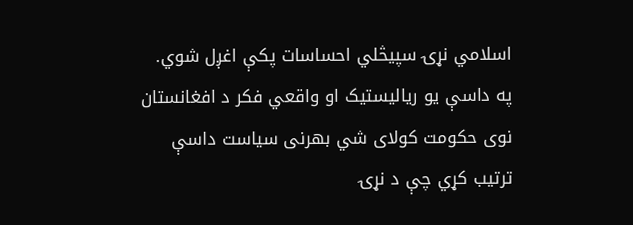اسلامي نړۍ سپیڅلي احساسات پکې اغږل شوي.
په داسې یو ریالیستیک او واقعي فکر د افغانستان نوی حکومت کولای شي بهرنی سیاست داسې ترتیب کړي چې د نړۍ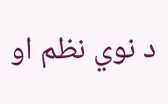د نوي نظم او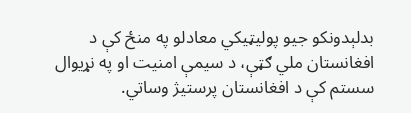بدلېدونکو جیو پولیټیکي معادلو په منځ کې د افغانستان ملي ګټې، د سیمې امنیت او په نړیوال سستم کې د افغانستان پرستیژ وساتي.